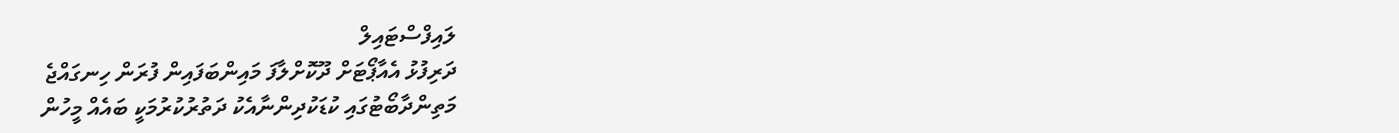ލައިފްސްޓައިލް
ދަރިފުޅު އެއާޕޯޓަށް ދޫކޮށްލާފަ މައިންބަފައިން ފުރަން ހިނގައްޖެ
މަތިންދާބޯޓުގައި ކުޑަކުދިންނާއެކު ދަތުރުކުރުމަކީ ބައެއް މީހުން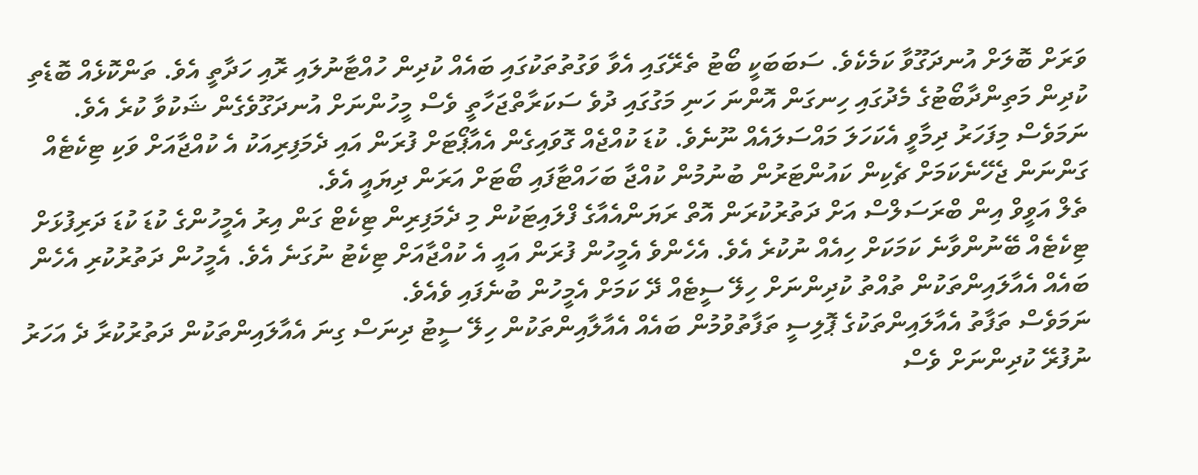ވަރަށް ބޮލަށް އުނދަގޫވާ ކަމެކެވެ. ސަބަބަކީ ބޯޓު ތެރޭގައި އެވާ ވަގުތުތަކުގައި ބައެއް ކުދިން ހުއްޓާނުލައި ރޮއި ހަދާތީ އެވެ. ތަންކޮޅެއް ބޮޑެތި ކުދިން މަތިންދާބޯޓުގެ މެދުގައި ހިނގަން އޮންނަ ހަނި މަގުގައި ދުވެ ސަކަރާތްޖަހާތީ ވެސް މީހުންނަށް އުނދަގޫވެގެން ޝަކުވާ ކުރެ އެވެ.
ނަމަވެސް މިފަހަރު ދިމާވީ އެކަހަލަ މައްސަލައެއް ނޫނެވެ. ކުޑަ ކުއްޖެއް ގޮވައިގެން އެއާޕޯޓަށް ފުރަން އައި ދެމަފިރިއަކު އެ ކުއްޖާއަށް ވަކި ޓިކެޓެއް ގަންނަން ޖެހޭނެކަމަށް ޗެކިން ކައުންޓަރުން ބުނުމުން ކުއްޖާ ބަހައްޓާފައި ބޯޓަށް އަރަން ދިޔައީ އެވެ.
ތެލް އަވީވް އިން ބްރަސަލްސް އަށް ދަތުރުކުރަން އޮތް ރަޔަންއެއާގެ ފްލައިޓަކުން މި ދެމަފިރިން ޓިކެޓް ގަން އިރު އެމީހުންގެ ކުޑަ ކުޑަ ދަރިފުޅަށް ޓިކެޓެއް ބޭނުންވާނެ ކަމަކަށް ހިއެއް ނުކުރެ އެވެ. އެހެންވެ އެމީހުން ފުރަން އައީ އެ ކުއްޖާއަށް ޓިކެޓު ނުގަނެ އެވެ. އެމީހުން ދަތުރުކުރި އެހެން ބައެއް އެއާލައިންތަކުން ތުއްތު ކުދިންނަށް ހިލޭ ސީޓެއް ދޭ ކަމަށް އެމީހުން ބުނެފައި ވެއެވެ.
ނަމަވެސް ތަފާތު އެއާލައިންތަކުގެ ޕޮލިސީ ތަފާތުވުމުން ބައެއް އެއާލާއިންތަކުން ހިލޭ ސީޓު ދިނަސް ގިނަ އެއާލައިންތަކުން ދަތުރުކުރާ ދެ އަހަރު ނުފުރޭ ކުދިންނަށް ވެސް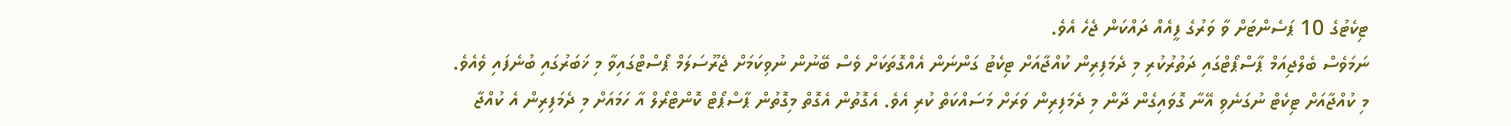ޓިކެޓުގެ 10 ޕަސެންޓަށް ވާ ވަރުގެ ފީއެއް ދައްކަން ޖެހެ އެވެ.
ނަމަވެސް ބެލްޖިއަމް ޕާސްޕޯޓްގައި ދަތުރުކުރި މި ދެމަފިރިން ކުއްޖާއަށް ޓިކެޓު ގަންނަން އެއްގޮތަކަށް ވެސް ބޭނުން ނުވިކަމަށް ޖެރޫސަލަމް ޕޯސްޓްގައިވާ މި ޚަބަރުގައި ބުނެފައި ވެއެވެ.
މި ކުއްޖާއަށް ޓިކެޓް ނުގަނެވި އޭނާ ގޮވައިގެން ދާން މި ދެމަފިރިން ވަރަށް މަސައްކަތް ކުރި އެވެ. އެގޮތުން އެގޮތް މިގޮތުން ޕާސްޕޯޓް ކޮންޓްރޯލް އާ ހަމައަށް މި ދެމަފިރިން އެ ކުއްޖާ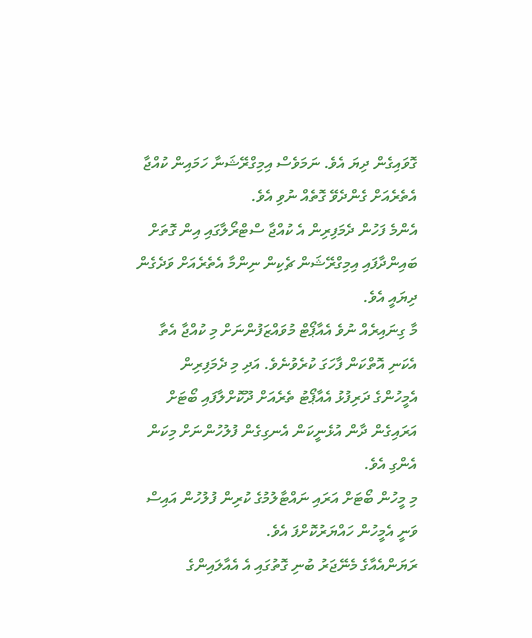ގޮވައިގެން ދިޔަ އެވެ. ނަމަވެސް އިމިގްރޭޝަނާ ހަމައިން ކުއްޖާ އެތެރެއަށް ގެންދެވޭ ގޮތެއް ނުވި އެވެ.
އެންމެ ފަހުން ދެމަފިރިން އެ ކުއްޖާ ސްޓްރޯލާގައި އިން ގޮތަށް ބައިންދާފައި އިމިގްރޭޝަން ޗެކިން ނިންމާ އެތެރެއަށް ވަދެގެން ދިޔައީ އެވެ.
މާ ގިނައިރެއް ނުވެ އެއާޕޯޓް މުވައްޒަފުންނަށް މި ކުއްޖާ އެތާ އެކަނި އޮތްކަން ފާހަގަ ކުރެވުނެވެ. އަދި މި ދެމަފިރިން އެމީހުންގެ ދަރިފުޅު އެއާޕޯޓު ތެރެއަށް ދޫކޮށްލާފައި ބޯޓަށް އަރައިގެން ދާން އުޅެނީކަން އެނގިގެން ފުލުހުންނަށް މިކަން އެންގި އެވެ.
މި މީހުން ބޯޓަށް އަރައި ނައްޓާލުމުގެ ކުރިން ފުލުހުން އައިސް ވަނީ އެމީހުން ހައްޔަރުކޮށްފަ އެވެ.
ރަޔަންއެއާގެ މެނޭޖަރު ބުނި ގޮތުގައި އެ އެއާލައިންގެ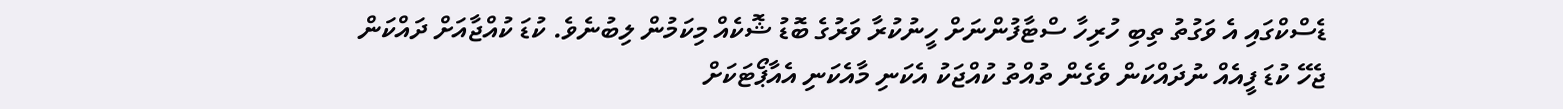ޑެސްކްގައި އެ ވަގުތު ތިބި ހުރިހާ ސްޓާފުންނަށް ހީނުކުރާ ވަރުގެ ބޮޑު ޝޮކެއް މިކަމުން ލިބުނެވެ. ކުޑަ ކުއްޖާއަށް ދައްކަން ޖެހޭ ކުޑަ ފީއެއް ނުދައްކަން ވެގެން ތުއްތު ކުއްޖަކު އެކަނި މާއެކަނި އެއާޕޯޓަކަށް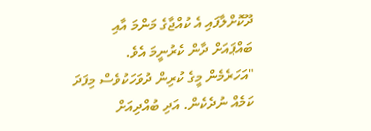ދޫކޮށްލާފައި އެ ކުއްޖާގެ މަންމަ އާއި ބައްޕައަށް ދާން ކެރުނީމަ އެވެ.
"އަހަރެމެން މީގެ ކުރިން ދުވަހަކުވެސް މިފަދަ ކަމެއް ނުދެކެން. އަދި ބުއްދިއަށް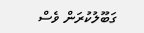ގަބޫލުކުރަން ވެސް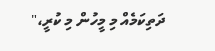ދަތިކަމެއް މި މީހުން މި ކުރީ،"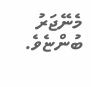މެނޭޖަރު ބުންޏެވެ.